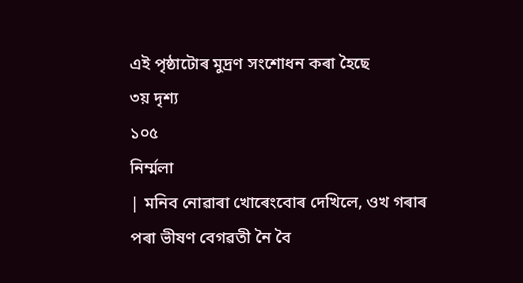এই পৃষ্ঠাটোৰ মুদ্ৰণ সংশোধন কৰা হৈছে
৩য় দৃশ্য
১০৫
নিৰ্ম্মলা
| মনিব নোৱাৰা খোৰেংবোৰ দেখিলে, ওখ গৰাৰ
পৰা ভীষণ বেগৱতী নৈ বৈ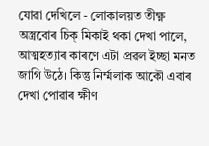যোৱা দেখিলে - লোকালয়ত তীক্ষ্ণ অস্ত্ৰবোৰ চিক্ মিকাই থকা দেখা পালে, আত্মহত্যাৰ কাৰণে এটা প্ৰৱল ইচ্ছা মনত জাগি উঠে। কিন্তু নিৰ্ম্মলাক আকৌ এবাৰ দেখা পোৱাৰ ক্ষীণ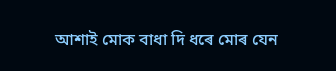আশাই মোক বাধা দি ধৰে মোৰ যেন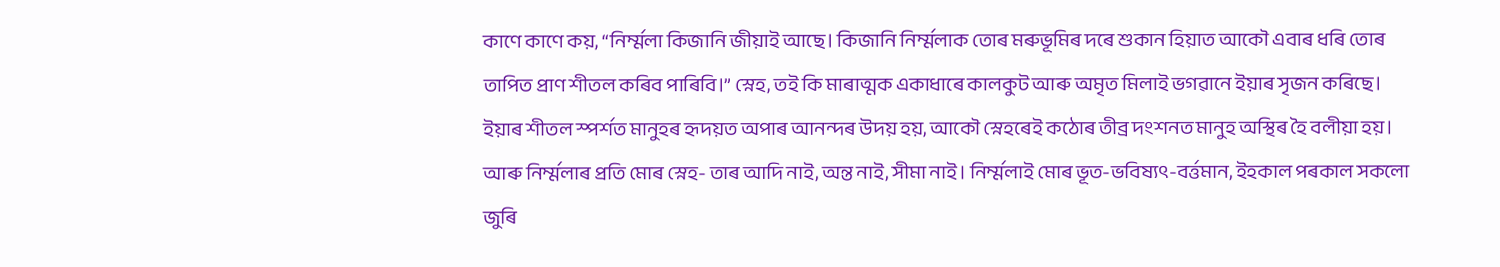কাণে কাণে কয়, “নিৰ্ম্মলা কিজানি জীয়াই আছে। কিজানি নিৰ্ম্মলাক তোৰ মৰুভূমিৰ দৰে শুকান হিয়াত আকৌ এবাৰ ধৰি তোৰ তাপিত প্ৰাণ শীতল কৰিব পাৰিবি।” স্নেহ, তই কি মাৰাত্মক একাধাৰে কালকুট আৰু অমৃত মিলাই ভগৱানে ইয়াৰ সৃজন কৰিছে। ইয়াৰ শীতল স্পৰ্শত মানুহৰ হৃদয়ত অপাৰ আনন্দৰ উদয় হয়, আকৌ স্নেহৰেই কঠোৰ তীব্ৰ দংশনত মানুহ অস্থিৰ হৈ বলীয়া হয়। আৰু নিৰ্ম্মলাৰ প্ৰতি মোৰ স্নেহ- তাৰ আদি নাই, অন্ত নাই, সীমা নাই। নিৰ্ম্মলাই মোৰ ভূত-ভবিষ্যৎ-বৰ্ত্তমান, ইহকাল পৰকাল সকলো জুৰি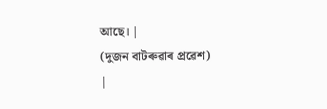আছে। |
(দুজন বাটৰুৱাৰ প্ৰৱেশ)
|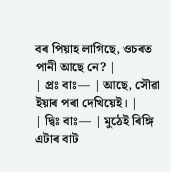বৰ পিয়াহ লাগিছে, ওচৰত পানী আছে নে? |
| প্ৰঃ বাঃ— | আছে, সৌৱা ইয়াৰ পৰা দেখিয়েই। |
| দ্বিঃ বাঃ— | মুঠেই ৰিঙ্গি এটাৰ বাট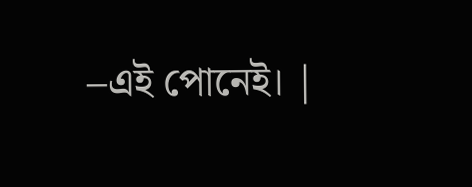–এই পোনেই। |